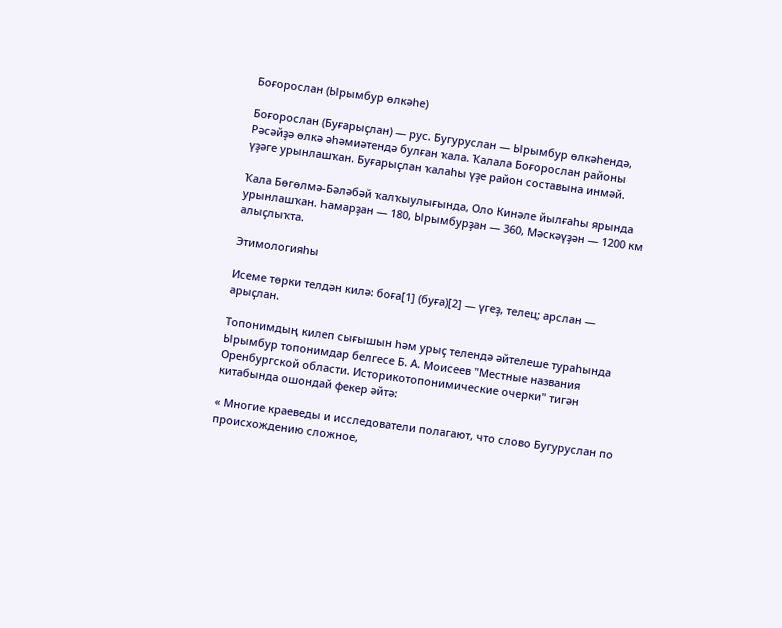Боғорослан (Ырымбур өлкәһе)

Боғорослан (Буғарыҫлан) — рус. Бугуруслан — Ырымбур өлкәһендә, Рәсәйҙә өлкә әһәмиәтендә булған ҡала. Ҡалала Боғорослан районы үҙәге урынлашҡан. Буғарыҫлан ҡалаһы үҙе район составына инмәй.

Ҡала Бөгөлмә-Бәләбәй ҡалҡыулығында, Оло Кинәле йылғаһы ярында урынлашҡан. Һамарҙан — 180, Ырымбурҙан — 360, Мәскәүҙән — 1200 км алыҫлыҡта.

Этимологияһы

Исеме төрки телдән килә: боға[1] (буға)[2] — үгеҙ, телец; арслан — арыҫлан.

Топонимдың килеп сығышын һәм урыҫ телендә әйтелеше тураһында Ырымбур топонимдар белгесе Б. А. Моисеев "Местные названия Оренбургской области. Историкотопонимические очерки" тигән китабында ошондай фекер әйтә:

« Многие краеведы и исследователи полагают, что слово Бугуруслан по происхождению сложное,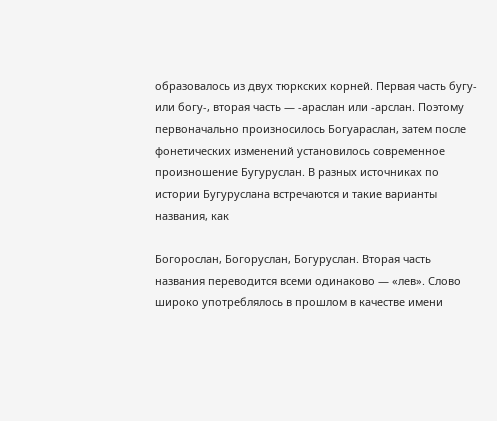образовалось из двух тюркских корней. Первая часть бугу- или богу-, вторая часть — -араслан или -арслан. Поэтому первоначально произносилось Богуараслан, затем после фонетических изменений установилось современное произношение Бугуруслан. В разных источниках по истории Бугуруслана встречаются и такие варианты названия, как

Богорослан, Богоруслан, Богуруслан. Вторая часть названия переводится всеми одинаково — «лев». Слово широко употреблялось в прошлом в качестве имени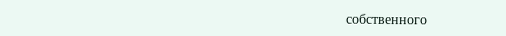собственного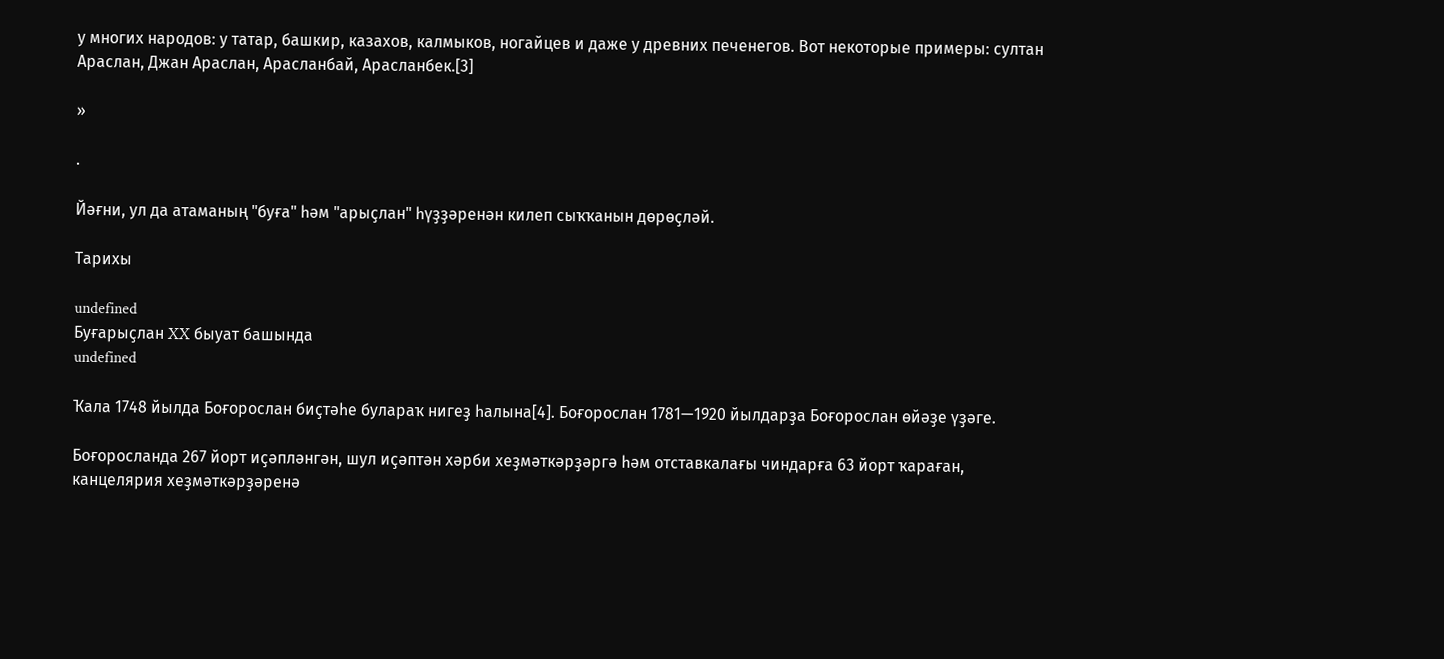у многих народов: у татар, башкир, казахов, калмыков, ногайцев и даже у древних печенегов. Вот некоторые примеры: султан Араслан, Джан Араслан, Арасланбай, Арасланбек.[3]

»

.

Йәғни, ул да атаманың "буға" һәм "арыҫлан" һүҙҙәренән килеп сыҡҡанын дөрөҫләй.

Тарихы

undefined
Буғарыҫлан XX быуат башында
undefined

Ҡала 1748 йылда Боғорослан биҫтәһе булараҡ нигеҙ һалына[4]. Боғорослан 1781—1920 йылдарҙа Боғорослан өйәҙе үҙәге.

Боғоросланда 267 йорт иҫәпләнгән, шул иҫәптән хәрби хеҙмәткәрҙәргә һәм отставкалағы чиндарға 63 йорт ҡараған, канцелярия хеҙмәткәрҙәренә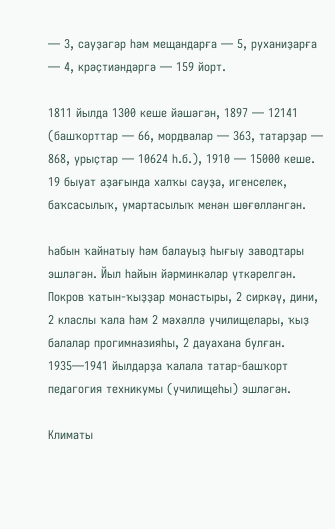— 3, сауҙагәр һәм мещандарға — 5, руханиҙарға — 4, крәҫтиәндәргә — 159 йорт.

1811 йылда 1300 кеше йәшәгән, 1897 — 12141 (башҡорттар — 66, мордвалар — 363, татарҙар — 868, урыҫтар — 10624 һ.б.), 1910 — 15000 кеше. 19 быуат аҙағында халҡы сауҙа, игенселек, баҡсасылыҡ, умартасылыҡ менән шөғөлләнгән.

Һабын ҡайнатыу һәм балауыҙ һығыу заводтары эшләгән. Йыл һайын йәрминкәләр үткәрелгән. Покров ҡатын-ҡыҙҙар монастыры, 2 сиркәү, дини, 2 класлы ҡала һәм 2 мәхәллә училищелары, ҡыҙ балалар прогимназияһы, 2 дауахана булған. 1935—1941 йылдарҙа ҡалала татар-башҡорт педагогия техникумы (училищеһы) эшләгән.

Климаты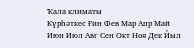Ҡала климаты
Күрһәткес Ғин Фев Мар Апр Май Июн Июл Авг Сен Окт Ноя Дек Йыл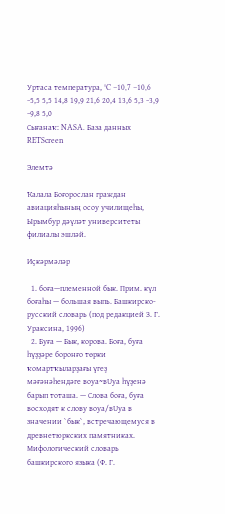Уртаса температура, °C −10,7 −10,6 −5,5 5,5 14,8 19,9 21,6 20,4 13,6 5,3 −3,9 −9,8 5,0
Сығанаҡ: NASA. База данных RETScreen

Элемтә

Ҡалала Боғорослан граждан авиацияһының осоу училищеһы, Ырымбур дәүләт университеты филиалы эшләй.

Иҫкәрмәләр

  1. боға—племенной бык. Прим. күл боғаһы — большая выпь. Башкирско-русский словарь (под редакцией З. Г. Ураксина, 1996)
  2. Буға — Бык, корова. Боға, буға һүҙҙәре боронғо төрки ҡомартҡыларҙағы үгеҙ мәғәнәһендәге воуа~вUуа һүҙенә барып тоташа. — Слова боға, буға восходят к слову воуа/вUуа в значении `бык`, встречающемуся в древнетюркских памятниках. Мифологический словарь башкирского языка (Ф. Г.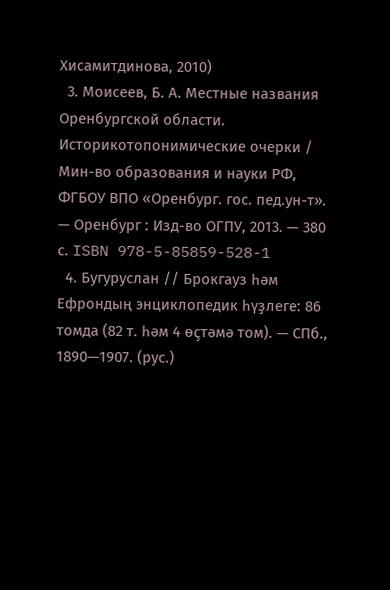Хисамитдинова, 2010)
  3. Моисеев, Б. А. Местные названия Оренбургской области. Историкотопонимические очерки / Мин-во образования и науки РФ, ФГБОУ ВПО «Оренбург. гос. пед.ун-т». — Оренбург : Изд-во ОГПУ, 2013. — 380 с. ISBN 978-5-85859-528-1
  4. Бугуруслан // Брокгауз һәм Ефрондың энциклопедик һүҙлеге: 86 томда (82 т. һәм 4 өҫтәмә том). — СПб., 1890—1907. (рус.)